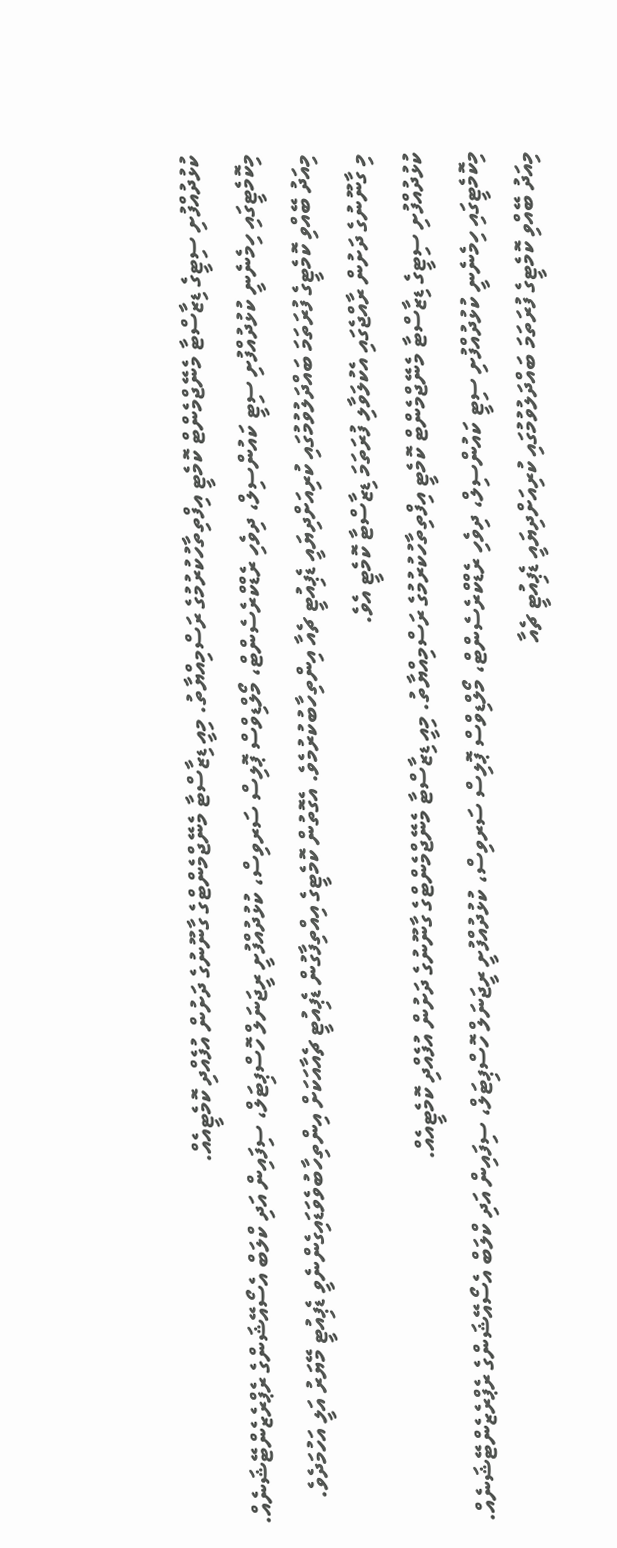ކުޅުދުއްފުށި ސިޓީގެ ޑިޒާސްޓާ މެނޭޖްމެންޓް ކޮމެޓީ އިފްތިތާހުކުރުމުގެ ރަސްމިއްޔާތު. މިއީ ޑިޒާސްޓާ މެނޭޖްމެންޓްގެ ގާނޫނުގެ ދަށުން އުފެއްދި ކޮމެޓީއެއް.
މިކޮމެޓީގައި ހިމެނެނީ ކުޅުދުއްފުށި ސިޓީ ކައުންސިލް، ދިވެހި ރެޑްކްރެސެންޓް، މޯލްޑިވްސް ޕޮލިސް ސަރވިސް، ކުޅުދުއްފުށީ ރީޖަނަލް ހޮސްޕިޓަލް، ސިފައިން އަދި ކްލަބް އެސޯއޭޝަންގެ ރެޕްރެޒެންޓޭޝަނެއް.
މިއަދު ބޭއްވި ކޮމެޓީގެ ފުރަތަމަ ބައްދަލުވުމުގައި ކުރިއަށްދިޔައީ ޑެޕިއުޓީ ޗެއާ އިންތިހާބުކުރުމެވެ. އެގޮތުން ކޮމެޓީގެ އިއްތިފާގުން ޑެޕިއުޓީ ޗެއާއަކަށް އިންތިހާބުވެވަޑައިގެންނެވީ ޑެޕިއުޓީ މޭޔަރު އަލީ އަހުމަދެވެ.
މި ގާނޫނުގެ ދަށުން ރާއްޖެގައި އެކުލަވާލި ފުރަތަމަ ޑިޒާސްޓާ ކޮމެޓީ އެވެ.
ކުޅުދުއްފުށި ސިޓީގެ ޑިޒާސްޓާ މެނޭޖްމެންޓް ކޮމެޓީ އިފްތިތާހުކުރުމުގެ ރަސްމިއްޔާތު. މިއީ ޑިޒާސްޓާ މެނޭޖްމެންޓްގެ ގާނޫނުގެ ދަށުން އުފެއްދި ކޮމެޓީއެއް.
މިކޮމެޓީގައި ހިމެނެނީ ކުޅުދުއްފުށި ސިޓީ ކައުންސިލް، ދިވެހި ރެޑްކްރެސެންޓް، މޯލްޑިވްސް ޕޮލިސް ސަރވިސް، ކުޅުދުއްފުށީ ރީޖަނަލް ހޮސްޕިޓަލް، ސިފައިން އަދި ކްލަބް އެސޯއޭޝަންގެ ރެޕްރެޒެންޓޭޝަނެއް.
މިއަދު ބޭއްވި ކޮމެޓީގެ ފުރަތަމަ ބައްދަލުވުމުގައި ކުރިއަށްދިޔައީ ޑެޕިއުޓީ ޗެއާ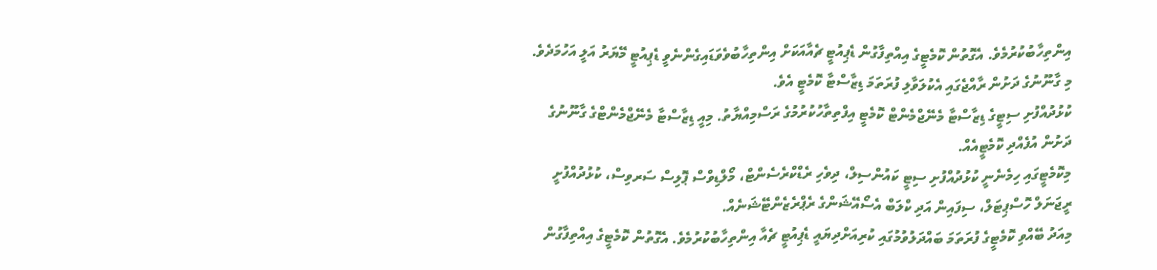އިންތިހާބުކުރުމެވެ. އެގޮތުން ކޮމެޓީގެ އިއްތިފާގުން ޑެޕިއުޓީ ޗެއާއަކަށް އިންތިހާބުވެވަޑައިގެންނެވީ ޑެޕިއުޓީ މޭޔަރު އަލީ އަހުމަދެވެ.
މި ގާނޫނުގެ ދަށުން ރާއްޖެގައި އެކުލަވާލި ފުރަތަމަ ޑިޒާސްޓާ ކޮމެޓީ އެވެ.
ކުޅުދުއްފުށި ސިޓީގެ ޑިޒާސްޓާ މެނޭޖްމެންޓް ކޮމެޓީ އިފްތިތާހުކުރުމުގެ ރަސްމިއްޔާތު. މިއީ ޑިޒާސްޓާ މެނޭޖްމެންޓްގެ ގާނޫނުގެ ދަށުން އުފެއްދި ކޮމެޓީއެއް.
މިކޮމެޓީގައި ހިމެނެނީ ކުޅުދުއްފުށި ސިޓީ ކައުންސިލް، ދިވެހި ރެޑްކްރެސެންޓް، މޯލްޑިވްސް ޕޮލިސް ސަރވިސް، ކުޅުދުއްފުށީ ރީޖަނަލް ހޮސްޕިޓަލް، ސިފައިން އަދި ކްލަބް އެސޯއޭޝަންގެ ރެޕްރެޒެންޓޭޝަނެއް.
މިއަދު ބޭއްވި ކޮމެޓީގެ ފުރަތަމަ ބައްދަލުވުމުގައި ކުރިއަށްދިޔައީ ޑެޕިއުޓީ ޗެއާ އިންތިހާބުކުރުމެވެ. އެގޮތުން ކޮމެޓީގެ އިއްތިފާގުން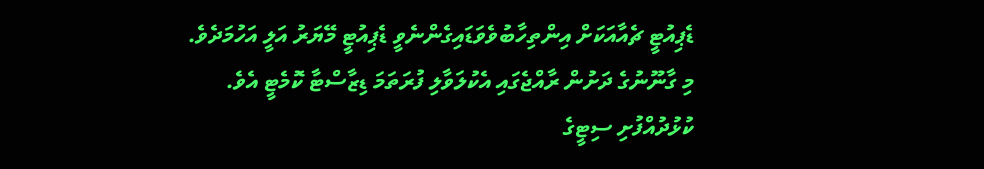ޑެޕިއުޓީ ޗެއާއަކަށް އިންތިހާބުވެވަޑައިގެންނެވީ ޑެޕިއުޓީ މޭޔަރު އަލީ އަހުމަދެވެ.
މި ގާނޫނުގެ ދަށުން ރާއްޖެގައި އެކުލަވާލި ފުރަތަމަ ޑިޒާސްޓާ ކޮމެޓީ އެވެ.
ކުޅުދުއްފުށި ސިޓީގެ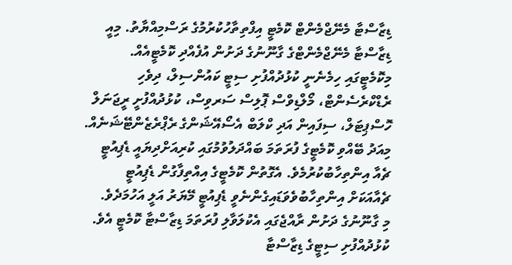ޑިޒާސްޓާ މެނޭޖްމެންޓް ކޮމެޓީ އިފްތިތާހުކުރުމުގެ ރަސްމިއްޔާތު. މިއީ ޑިޒާސްޓާ މެނޭޖްމެންޓްގެ ގާނޫނުގެ ދަށުން އުފެއްދި ކޮމެޓީއެއް.
މިކޮމެޓީގައި ހިމެނެނީ ކުޅުދުއްފުށި ސިޓީ ކައުންސިލް، ދިވެހި ރެޑްކްރެސެންޓް، މޯލްޑިވްސް ޕޮލިސް ސަރވިސް، ކުޅުދުއްފުށީ ރީޖަނަލް ހޮސްޕިޓަލް، ސިފައިން އަދި ކްލަބް އެސޯއޭޝަންގެ ރެޕްރެޒެންޓޭޝަނެއް.
މިއަދު ބޭއްވި ކޮމެޓީގެ ފުރަތަމަ ބައްދަލުވުމުގައި ކުރިއަށްދިޔައީ ޑެޕިއުޓީ ޗެއާ އިންތިހާބުކުރުމެވެ. އެގޮތުން ކޮމެޓީގެ އިއްތިފާގުން ޑެޕިއުޓީ ޗެއާއަކަށް އިންތިހާބުވެވަޑައިގެންނެވީ ޑެޕިއުޓީ މޭޔަރު އަލީ އަހުމަދެވެ.
މި ގާނޫނުގެ ދަށުން ރާއްޖެގައި އެކުލަވާލި ފުރަތަމަ ޑިޒާސްޓާ ކޮމެޓީ އެވެ.
ކުޅުދުއްފުށި ސިޓީގެ ޑިޒާސްޓާ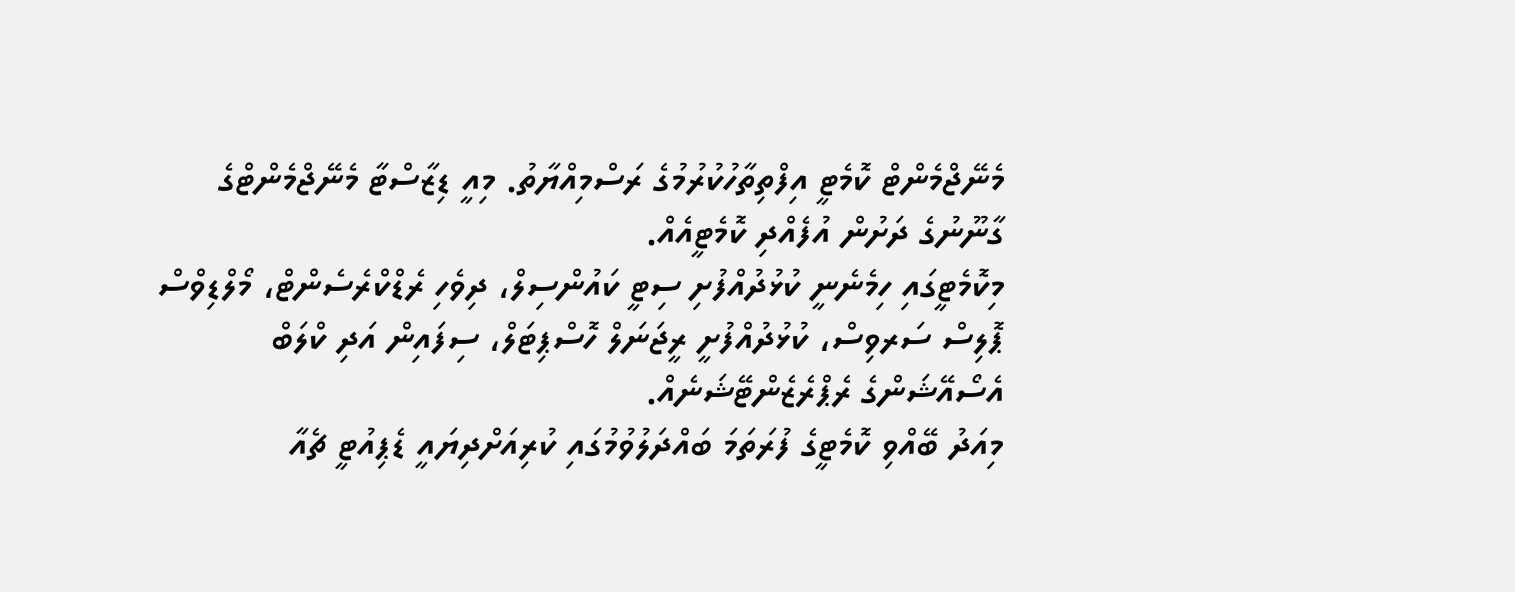މެނޭޖްމެންޓް ކޮމެޓީ އިފްތިތާހުކުރުމުގެ ރަސްމިއްޔާތު. މިއީ ޑިޒާސްޓާ މެނޭޖްމެންޓްގެ ގާނޫނުގެ ދަށުން އުފެއްދި ކޮމެޓީއެއް.
މިކޮމެޓީގައި ހިމެނެނީ ކުޅުދުއްފުށި ސިޓީ ކައުންސިލް، ދިވެހި ރެޑްކްރެސެންޓް، މޯލްޑިވްސް ޕޮލިސް ސަރވިސް، ކުޅުދުއްފުށީ ރީޖަނަލް ހޮސްޕިޓަލް، ސިފައިން އަދި ކްލަބް އެސޯއޭޝަންގެ ރެޕްރެޒެންޓޭޝަނެއް.
މިއަދު ބޭއްވި ކޮމެޓީގެ ފުރަތަމަ ބައްދަލުވުމުގައި ކުރިއަށްދިޔައީ ޑެޕިއުޓީ ޗެއާ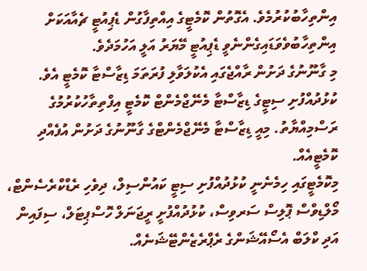އިންތިހާބުކުރުމެވެ. އެގޮތުން ކޮމެޓީގެ އިއްތިފާގުން ޑެޕިއުޓީ ޗެއާއަކަށް އިންތިހާބުވެވަޑައިގެންނެވީ ޑެޕިއުޓީ މޭޔަރު އަލީ އަހުމަދެވެ.
މި ގާނޫނުގެ ދަށުން ރާއްޖެގައި އެކުލަވާލި ފުރަތަމަ ޑިޒާސްޓާ ކޮމެޓީ އެވެ.
ކުޅުދުއްފުށި ސިޓީގެ ޑިޒާސްޓާ މެނޭޖްމެންޓް ކޮމެޓީ އިފްތިތާހުކުރުމުގެ ރަސްމިއްޔާތު. މިއީ ޑިޒާސްޓާ މެނޭޖްމެންޓްގެ ގާނޫނުގެ ދަށުން އުފެއްދި ކޮމެޓީއެއް.
މިކޮމެޓީގައި ހިމެނެނީ ކުޅުދުއްފުށި ސިޓީ ކައުންސިލް، ދިވެހި ރެޑްކްރެސެންޓް، މޯލްޑިވްސް ޕޮލިސް ސަރވިސް، ކުޅުދުއްފުށީ ރީޖަނަލް ހޮސްޕިޓަލް، ސިފައިން އަދި ކްލަބް އެސޯއޭޝަންގެ ރެޕްރެޒެންޓޭޝަނެއް.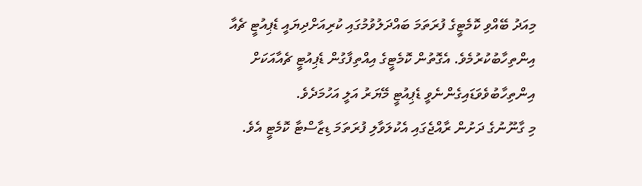މިއަދު ބޭއްވި ކޮމެޓީގެ ފުރަތަމަ ބައްދަލުވުމުގައި ކުރިއަށްދިޔައީ ޑެޕިއުޓީ ޗެއާ އިންތިހާބުކުރުމެވެ. އެގޮތުން ކޮމެޓީގެ އިއްތިފާގުން ޑެޕިއުޓީ ޗެއާއަކަށް އިންތިހާބުވެވަޑައިގެންނެވީ ޑެޕިއުޓީ މޭޔަރު އަލީ އަހުމަދެވެ.
މި ގާނޫނުގެ ދަށުން ރާއްޖެގައި އެކުލަވާލި ފުރަތަމަ ޑިޒާސްޓާ ކޮމެޓީ އެވެ.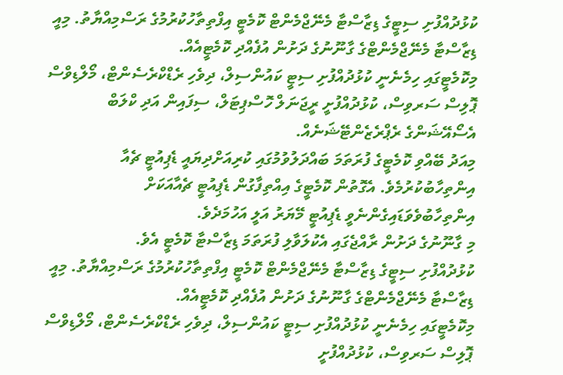ކުޅުދުއްފުށި ސިޓީގެ ޑިޒާސްޓާ މެނޭޖްމެންޓް ކޮމެޓީ އިފްތިތާހުކުރުމުގެ ރަސްމިއްޔާތު. މިއީ ޑިޒާސްޓާ މެނޭޖްމެންޓްގެ ގާނޫނުގެ ދަށުން އުފެއްދި ކޮމެޓީއެއް.
މިކޮމެޓީގައި ހިމެނެނީ ކުޅުދުއްފުށި ސިޓީ ކައުންސިލް، ދިވެހި ރެޑްކްރެސެންޓް، މޯލްޑިވްސް ޕޮލިސް ސަރވިސް، ކުޅުދުއްފުށީ ރީޖަނަލް ހޮސްޕިޓަލް، ސިފައިން އަދި ކްލަބް އެސޯއޭޝަންގެ ރެޕްރެޒެންޓޭޝަނެއް.
މިއަދު ބޭއްވި ކޮމެޓީގެ ފުރަތަމަ ބައްދަލުވުމުގައި ކުރިއަށްދިޔައީ ޑެޕިއުޓީ ޗެއާ އިންތިހާބުކުރުމެވެ. އެގޮތުން ކޮމެޓީގެ އިއްތިފާގުން ޑެޕިއުޓީ ޗެއާއަކަށް އިންތިހާބުވެވަޑައިގެންނެވީ ޑެޕިއުޓީ މޭޔަރު އަލީ އަހުމަދެވެ.
މި ގާނޫނުގެ ދަށުން ރާއްޖެގައި އެކުލަވާލި ފުރަތަމަ ޑިޒާސްޓާ ކޮމެޓީ އެވެ.
ކުޅުދުއްފުށި ސިޓީގެ ޑިޒާސްޓާ މެނޭޖްމެންޓް ކޮމެޓީ އިފްތިތާހުކުރުމުގެ ރަސްމިއްޔާތު. މިއީ ޑިޒާސްޓާ މެނޭޖްމެންޓްގެ ގާނޫނުގެ ދަށުން އުފެއްދި ކޮމެޓީއެއް.
މިކޮމެޓީގައި ހިމެނެނީ ކުޅުދުއްފުށި ސިޓީ ކައުންސިލް، ދިވެހި ރެޑްކްރެސެންޓް، މޯލްޑިވްސް ޕޮލިސް ސަރވިސް، ކުޅުދުއްފުށީ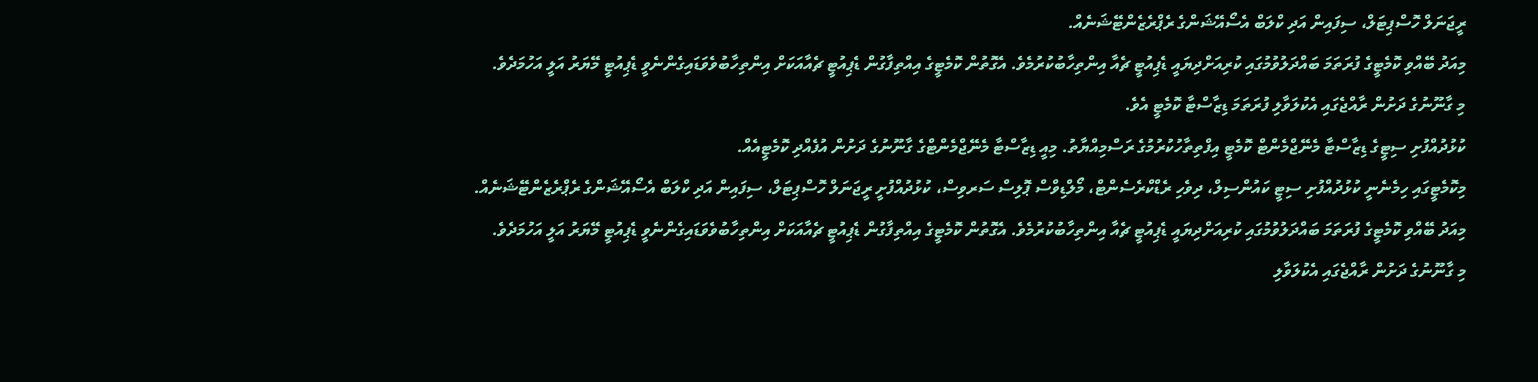ރީޖަނަލް ހޮސްޕިޓަލް، ސިފައިން އަދި ކްލަބް އެސޯއޭޝަންގެ ރެޕްރެޒެންޓޭޝަނެއް.
މިއަދު ބޭއްވި ކޮމެޓީގެ ފުރަތަމަ ބައްދަލުވުމުގައި ކުރިއަށްދިޔައީ ޑެޕިއުޓީ ޗެއާ އިންތިހާބުކުރުމެވެ. އެގޮތުން ކޮމެޓީގެ އިއްތިފާގުން ޑެޕިއުޓީ ޗެއާއަކަށް އިންތިހާބުވެވަޑައިގެންނެވީ ޑެޕިއުޓީ މޭޔަރު އަލީ އަހުމަދެވެ.
މި ގާނޫނުގެ ދަށުން ރާއްޖެގައި އެކުލަވާލި ފުރަތަމަ ޑިޒާސްޓާ ކޮމެޓީ އެވެ.
ކުޅުދުއްފުށި ސިޓީގެ ޑިޒާސްޓާ މެނޭޖްމެންޓް ކޮމެޓީ އިފްތިތާހުކުރުމުގެ ރަސްމިއްޔާތު. މިއީ ޑިޒާސްޓާ މެނޭޖްމެންޓްގެ ގާނޫނުގެ ދަށުން އުފެއްދި ކޮމެޓީއެއް.
މިކޮމެޓީގައި ހިމެނެނީ ކުޅުދުއްފުށި ސިޓީ ކައުންސިލް، ދިވެހި ރެޑްކްރެސެންޓް، މޯލްޑިވްސް ޕޮލިސް ސަރވިސް، ކުޅުދުއްފުށީ ރީޖަނަލް ހޮސްޕިޓަލް، ސިފައިން އަދި ކްލަބް އެސޯއޭޝަންގެ ރެޕްރެޒެންޓޭޝަނެއް.
މިއަދު ބޭއްވި ކޮމެޓީގެ ފުރަތަމަ ބައްދަލުވުމުގައި ކުރިއަށްދިޔައީ ޑެޕިއުޓީ ޗެއާ އިންތިހާބުކުރުމެވެ. އެގޮތުން ކޮމެޓީގެ އިއްތިފާގުން ޑެޕިއުޓީ ޗެއާއަކަށް އިންތިހާބުވެވަޑައިގެންނެވީ ޑެޕިއުޓީ މޭޔަރު އަލީ އަހުމަދެވެ.
މި ގާނޫނުގެ ދަށުން ރާއްޖެގައި އެކުލަވާލި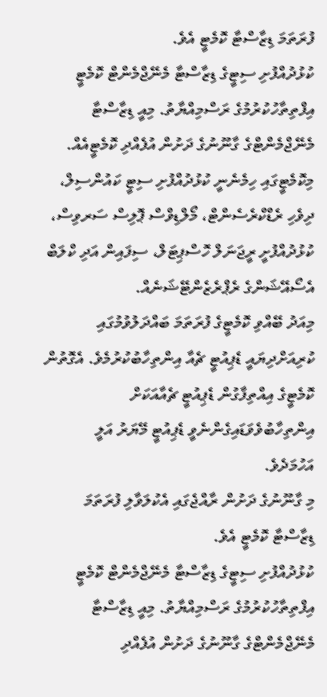ފުރަތަމަ ޑިޒާސްޓާ ކޮމެޓީ އެވެ.
ކުޅުދުއްފުށި ސިޓީގެ ޑިޒާސްޓާ މެނޭޖްމެންޓް ކޮމެޓީ އިފްތިތާހުކުރުމުގެ ރަސްމިއްޔާތު. މިއީ ޑިޒާސްޓާ މެނޭޖްމެންޓްގެ ގާނޫނުގެ ދަށުން އުފެއްދި ކޮމެޓީއެއް.
މިކޮމެޓީގައި ހިމެނެނީ ކުޅުދުއްފުށި ސިޓީ ކައުންސިލް، ދިވެހި ރެޑްކްރެސެންޓް، މޯލްޑިވްސް ޕޮލިސް ސަރވިސް، ކުޅުދުއްފުށީ ރީޖަނަލް ހޮސްޕިޓަލް، ސިފައިން އަދި ކްލަބް އެސޯއޭޝަންގެ ރެޕްރެޒެންޓޭޝަނެއް.
މިއަދު ބޭއްވި ކޮމެޓީގެ ފުރަތަމަ ބައްދަލުވުމުގައި ކުރިއަށްދިޔައީ ޑެޕިއުޓީ ޗެއާ އިންތިހާބުކުރުމެވެ. އެގޮތުން ކޮމެޓީގެ އިއްތިފާގުން ޑެޕިއުޓީ ޗެއާއަކަށް އިންތިހާބުވެވަޑައިގެންނެވީ ޑެޕިއުޓީ މޭޔަރު އަލީ އަހުމަދެވެ.
މި ގާނޫނުގެ ދަށުން ރާއްޖެގައި އެކުލަވާލި ފުރަތަމަ ޑިޒާސްޓާ ކޮމެޓީ އެވެ.
ކުޅުދުއްފުށި ސިޓީގެ ޑިޒާސްޓާ މެނޭޖްމެންޓް ކޮމެޓީ އިފްތިތާހުކުރުމުގެ ރަސްމިއްޔާތު. މިއީ ޑިޒާސްޓާ މެނޭޖްމެންޓްގެ ގާނޫނުގެ ދަށުން އުފެއްދި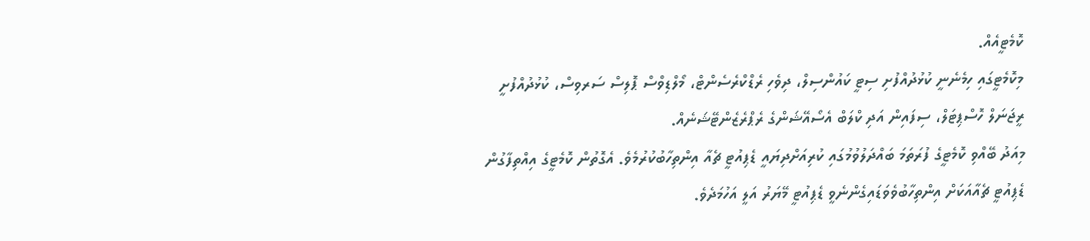ކޮމެޓީއެއް.
މިކޮމެޓީގައި ހިމެނެނީ ކުޅުދުއްފުށި ސިޓީ ކައުންސިލް، ދިވެހި ރެޑްކްރެސެންޓް، މޯލްޑިވްސް ޕޮލިސް ސަރވިސް، ކުޅުދުއްފުށީ ރީޖަނަލް ހޮސްޕިޓަލް، ސިފައިން އަދި ކްލަބް އެސޯއޭޝަންގެ ރެޕްރެޒެންޓޭޝަނެއް.
މިއަދު ބޭއްވި ކޮމެޓީގެ ފުރަތަމަ ބައްދަލުވުމުގައި ކުރިއަށްދިޔައީ ޑެޕިއުޓީ ޗެއާ އިންތިހާބުކުރުމެވެ. އެގޮތުން ކޮމެޓީގެ އިއްތިފާގުން ޑެޕިއުޓީ ޗެއާއަކަށް އިންތިހާބުވެވަޑައިގެންނެވީ ޑެޕިއުޓީ މޭޔަރު އަލީ އަހުމަދެވެ.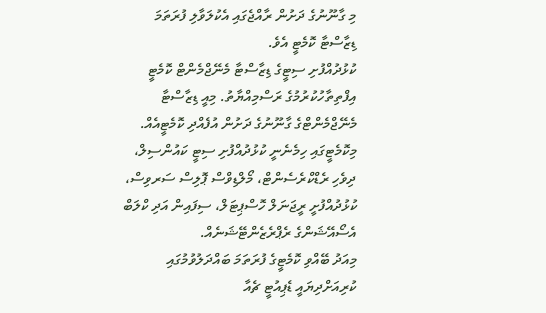މި ގާނޫނުގެ ދަށުން ރާއްޖެގައި އެކުލަވާލި ފުރަތަމަ ޑިޒާސްޓާ ކޮމެޓީ އެވެ.
ކުޅުދުއްފުށި ސިޓީގެ ޑިޒާސްޓާ މެނޭޖްމެންޓް ކޮމެޓީ އިފްތިތާހުކުރުމުގެ ރަސްމިއްޔާތު. މިއީ ޑިޒާސްޓާ މެނޭޖްމެންޓްގެ ގާނޫނުގެ ދަށުން އުފެއްދި ކޮމެޓީއެއް.
މިކޮމެޓީގައި ހިމެނެނީ ކުޅުދުއްފުށި ސިޓީ ކައުންސިލް، ދިވެހި ރެޑްކްރެސެންޓް، މޯލްޑިވްސް ޕޮލިސް ސަރވިސް، ކުޅުދުއްފުށީ ރީޖަނަލް ހޮސްޕިޓަލް، ސިފައިން އަދި ކްލަބް އެސޯއޭޝަންގެ ރެޕްރެޒެންޓޭޝަނެއް.
މިއަދު ބޭއްވި ކޮމެޓީގެ ފުރަތަމަ ބައްދަލުވުމުގައި ކުރިއަށްދިޔައީ ޑެޕިއުޓީ ޗެއާ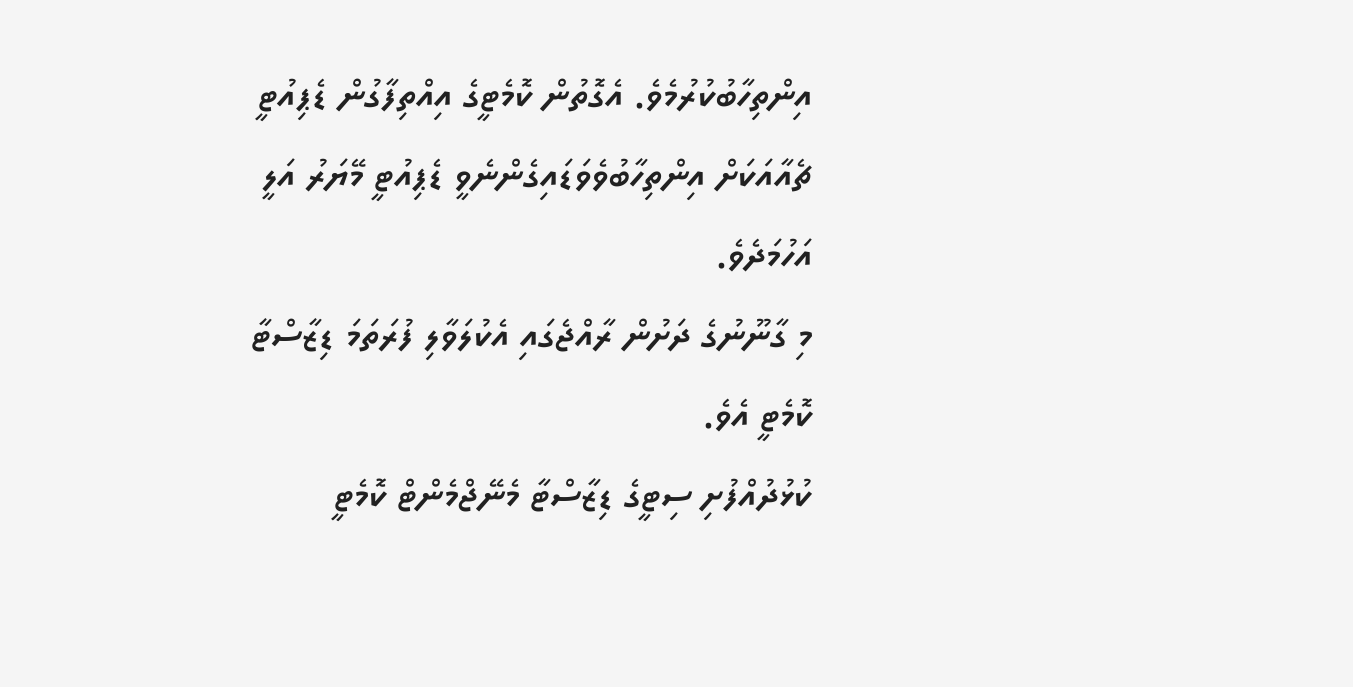އިންތިހާބުކުރުމެވެ. އެގޮތުން ކޮމެޓީގެ އިއްތިފާގުން ޑެޕިއުޓީ ޗެއާއަކަށް އިންތިހާބުވެވަޑައިގެންނެވީ ޑެޕިއުޓީ މޭޔަރު އަލީ އަހުމަދެވެ.
މި ގާނޫނުގެ ދަށުން ރާއްޖެގައި އެކުލަވާލި ފުރަތަމަ ޑިޒާސްޓާ ކޮމެޓީ އެވެ.
ކުޅުދުއްފުށި ސިޓީގެ ޑިޒާސްޓާ މެނޭޖްމެންޓް ކޮމެޓީ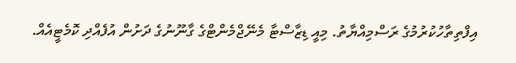އިފްތިތާހުކުރުމުގެ ރަސްމިއްޔާތު. މިއީ ޑިޒާސްޓާ މެނޭޖްމެންޓްގެ ގާނޫނުގެ ދަށުން އުފެއްދި ކޮމެޓީއެއް.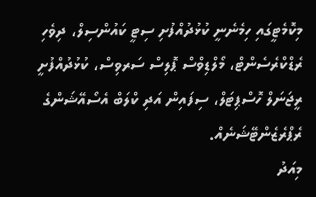މިކޮމެޓީގައި ހިމެނެނީ ކުޅުދުއްފުށި ސިޓީ ކައުންސިލް، ދިވެހި ރެޑްކްރެސެންޓް، މޯލްޑިވްސް ޕޮލިސް ސަރވިސް، ކުޅުދުއްފުށީ ރީޖަނަލް ހޮސްޕިޓަލް، ސިފައިން އަދި ކްލަބް އެސޯއޭޝަންގެ ރެޕްރެޒެންޓޭޝަނެއް.
މިއަދު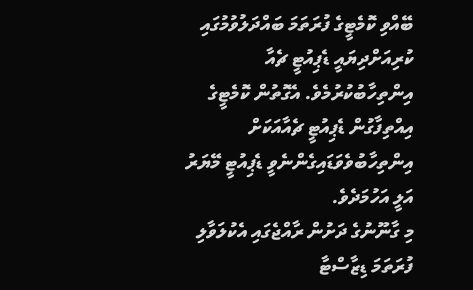ބޭއްވި ކޮމެޓީގެ ފުރަތަމަ ބައްދަލުވުމުގައި ކުރިއަށްދިޔައީ ޑެޕިއުޓީ ޗެއާ އިންތިހާބުކުރުމެވެ. އެގޮތުން ކޮމެޓީގެ އިއްތިފާގުން ޑެޕިއުޓީ ޗެއާއަކަށް އިންތިހާބުވެވަޑައިގެންނެވީ ޑެޕިއުޓީ މޭޔަރު އަލީ އަހުމަދެވެ.
މި ގާނޫނުގެ ދަށުން ރާއްޖެގައި އެކުލަވާލި ފުރަތަމަ ޑިޒާސްޓާ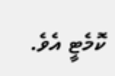ކޮމެޓީ އެވެ.